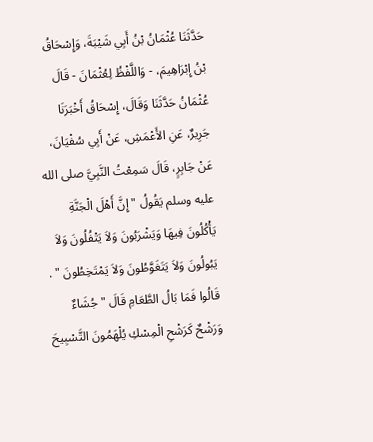حَدَّثَنَا عُثْمَانُ بْنُ أَبِي شَيْبَةَ، وَإِسْحَاقُ بْنُ إِبْرَاهِيمَ، - وَاللَّفْظُ لِعُثْمَانَ - قَالَ عُثْمَانُ حَدَّثَنَا وَقَالَ، إِسْحَاقُ أَخْبَرَنَا جَرِيرٌ، عَنِ الأَعْمَشِ، عَنْ أَبِي سُفْيَانَ، عَنْ جَابِرٍ، قَالَ سَمِعْتُ النَّبِيَّ صلى الله عليه وسلم يَقُولُ " إِنَّ أَهْلَ الْجَنَّةِ يَأْكُلُونَ فِيهَا وَيَشْرَبُونَ وَلاَ يَتْفُلُونَ وَلاَ يَبُولُونَ وَلاَ يَتَغَوَّطُونَ وَلاَ يَمْتَخِطُونَ " . قَالُوا فَمَا بَالُ الطَّعَامِ قَالَ " جُشَاءٌ وَرَشْحٌ كَرَشْحِ الْمِسْكِ يُلْهَمُونَ التَّسْبِيحَ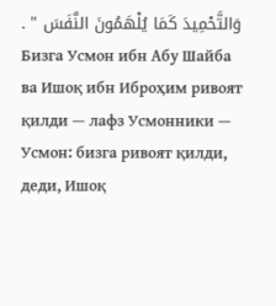وَالتَّحْمِيدَ كَمَا يُلْهَمُونَ النَّفَسَ " .
Бизга Усмон ибн Абу Шайба ва Ишоқ ибн Иброҳим ривоят қилди — лафз Усмонники — Усмон: бизга ривоят қилди, деди, Ишоқ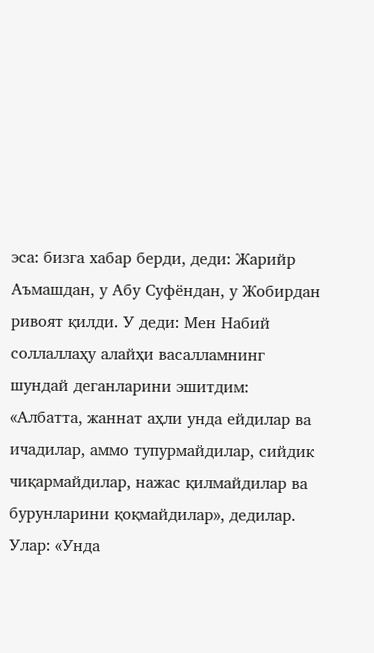эса: бизга хабар берди, деди: Жарийр Аъмашдан, у Абу Суфёндан, у Жобирдан ривоят қилди. У деди: Мен Набий соллаллаҳу алайҳи васалламнинг шундай деганларини эшитдим: «Албатта, жаннат аҳли унда ейдилар ва ичадилар, аммо тупурмайдилар, сийдик чиқармайдилар, нажас қилмайдилар ва бурунларини қоқмайдилар», дедилар. Улар: «Унда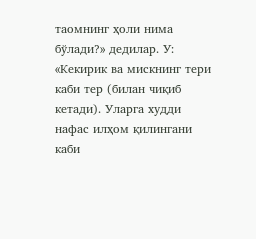таомнинг ҳоли нима бўлади?» дедилар. У: «Кекирик ва мискнинг тери каби тер (билан чиқиб кетади). Уларга худди нафас илҳом қилингани каби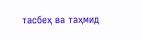тасбеҳ ва таҳмид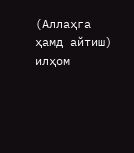(Аллаҳга ҳамд айтиш) илҳом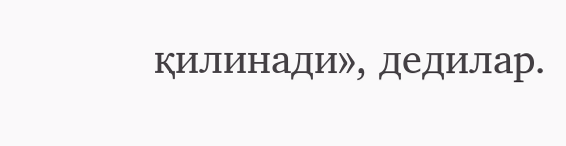қилинади», дедилар.